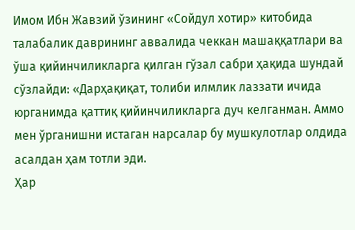Имом Ибн Жавзий ўзининг «Сойдул хотир» китобида талабалик даврининг аввалида чеккан машаққатлари ва ўша қийинчиликларга қилган гўзал сабри ҳақида шундай сўзлайди: «Дарҳақиқат, толиби илмлик лаззати ичида юрганимда қаттиқ қийинчиликларга дуч келганман. Аммо мен ўрганишни истаган нарсалар бу мушкулотлар олдида асалдан ҳам тотли эди.
Ҳар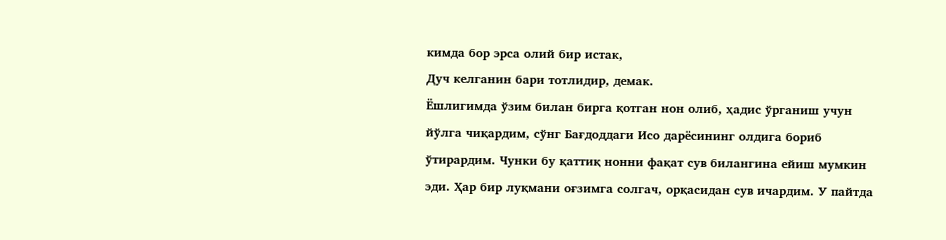кимда бор эрса олий бир истак,
Дуч келганин бари тотлидир, демак.
Ёшлигимда ўзим билан бирга қотган нон олиб, ҳадис ўрганиш учун йўлга чиқардим, сўнг Бағдоддаги Исо дарёсининг олдига бориб ўтирардим. Чунки бу қаттиқ нонни фақат сув билангина ейиш мумкин эди. Ҳар бир луқмани оғзимга солгач, орқасидан сув ичардим. У пайтда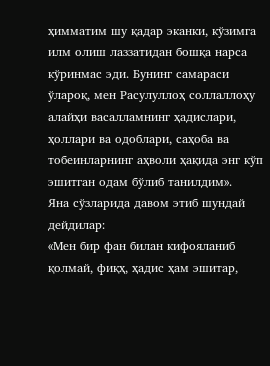ҳимматим шу қадар эканки, кўзимга илм олиш лаззатидан бошқа нарса кўринмас эди. Бунинг самараси ўлароқ, мен Расулуллоҳ соллаллоҳу алайҳи васалламнинг ҳадислари, ҳоллари ва одоблари, саҳоба ва тобеинларнинг аҳволи ҳақида энг кўп эшитган одам бўлиб танилдим».
Яна сўзларида давом этиб шундай дейдилар:
«Мен бир фан билан кифояланиб қолмай, фиқҳ, ҳадис ҳам эшитар,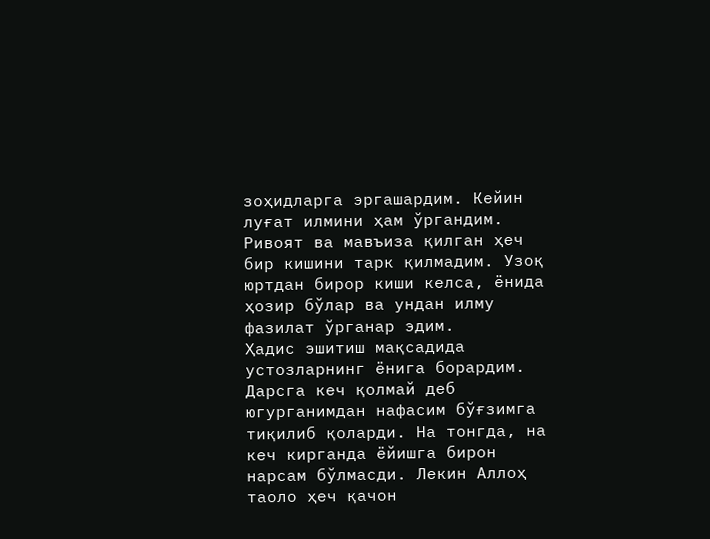зоҳидларга эргашардим. Кейин луғат илмини ҳам ўргандим. Ривоят ва мавъиза қилган ҳеч бир кишини тарк қилмадим. Узоқ юртдан бирор киши келса, ёнида ҳозир бўлар ва ундан илму фазилат ўрганар эдим.
Ҳадис эшитиш мақсадида устозларнинг ёнига борардим. Дарсга кеч қолмай деб югурганимдан нафасим бўғзимга тиқилиб қоларди. На тонгда, на кеч кирганда ёйишга бирон нарсам бўлмасди. Лекин Аллоҳ таоло ҳеч қачон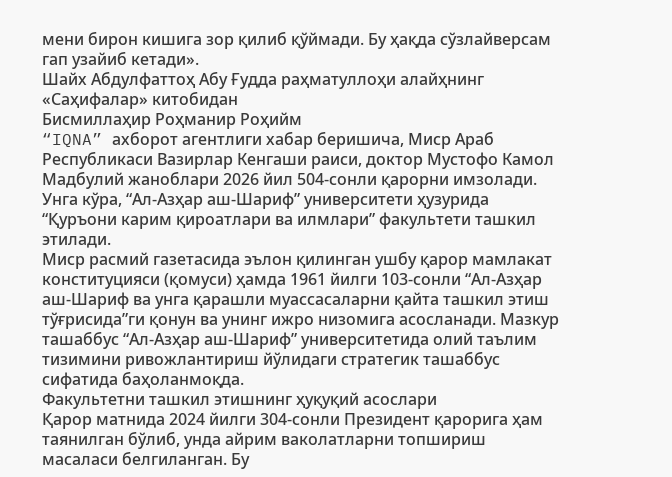мени бирон кишига зор қилиб қўймади. Бу ҳақда сўзлайверсам гап узайиб кетади».
Шайх Aбдулфаттоҳ Aбу Ғудда раҳматуллоҳи алайҳнинг «Саҳифалар» китобидан
Бисмиллаҳир Роҳманир Роҳийм
“IQNA” ахборот агентлиги хабар беришича, Миср Араб Республикаси Вазирлар Кенгаши раиси, доктор Мустофо Камол Мадбулий жаноблари 2026 йил 504-сонли қарорни имзолади. Унга кўра, “Ал-Азҳар аш-Шариф” университети ҳузурида “Қуръони карим қироатлари ва илмлари” факультети ташкил этилади.
Миср расмий газетасида эълон қилинган ушбу қарор мамлакат конституцияси (қомуси) ҳамда 1961 йилги 103-сонли “Ал-Азҳар аш-Шариф ва унга қарашли муассасаларни қайта ташкил этиш тўғрисида”ги қонун ва унинг ижро низомига асосланади. Мазкур ташаббус “Ал-Азҳар аш-Шариф” университетида олий таълим тизимини ривожлантириш йўлидаги стратегик ташаббус сифатида баҳоланмоқда.
Факультетни ташкил этишнинг ҳуқуқий асослари
Қарор матнида 2024 йилги 304-сонли Президент қарорига ҳам таянилган бўлиб, унда айрим ваколатларни топшириш масаласи белгиланган. Бу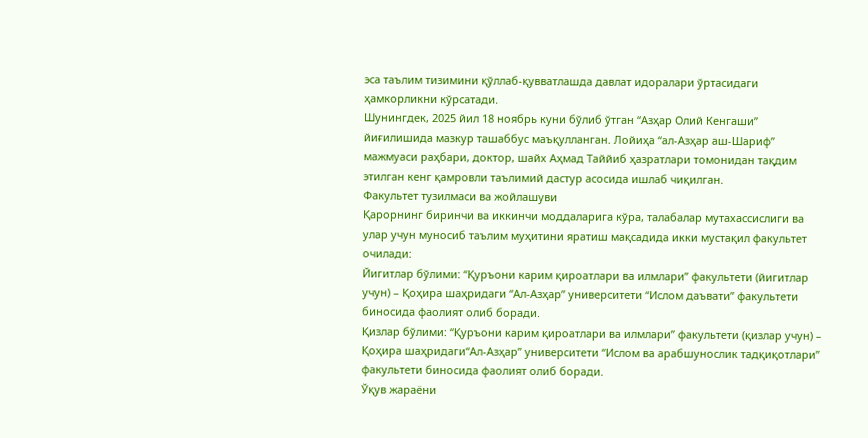эса таълим тизимини қўллаб-қувватлашда давлат идоралари ўртасидаги ҳамкорликни кўрсатади.
Шунингдек, 2025 йил 18 ноябрь куни бўлиб ўтган “Азҳар Олий Кенгаши” йиғилишида мазкур ташаббус маъқулланган. Лойиҳа “ал-Азҳар аш-Шариф” мажмуаси раҳбари, доктор, шайх Аҳмад Таййиб ҳазратлари томонидан тақдим этилган кенг қамровли таълимий дастур асосида ишлаб чиқилган.
Факультет тузилмаси ва жойлашуви
Қарорнинг биринчи ва иккинчи моддаларига кўра, талабалар мутахассислиги ва улар учун муносиб таълим муҳитини яратиш мақсадида икки мустақил факультет очилади:
Йигитлар бўлими: “Қуръони карим қироатлари ва илмлари” факультети (йигитлар учун) – Қоҳира шаҳридаги “Ал-Азҳар” университети “Ислом даъвати” факультети биносида фаолият олиб боради.
Қизлар бўлими: “Қуръони карим қироатлари ва илмлари” факультети (қизлар учун) – Қоҳира шаҳридаги“Ал-Азҳар” университети “Ислом ва арабшунослик тадқиқотлари” факультети биносида фаолият олиб боради.
Ўқув жараёни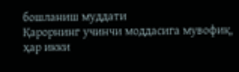бошланиш муддати
Қарорнинг учинчи моддасига мувофиқ, ҳар икки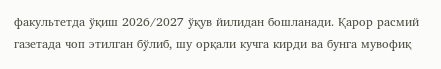факультетда ўқиш 2026/2027 ўқув йилидан бошланади. Қарор расмий газетада чоп этилган бўлиб, шу орқали кучга кирди ва бунга мувофиқ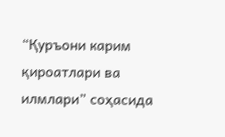“Қуръони карим қироатлари ва илмлари” соҳасида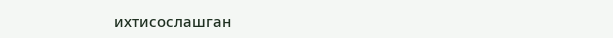ихтисослашган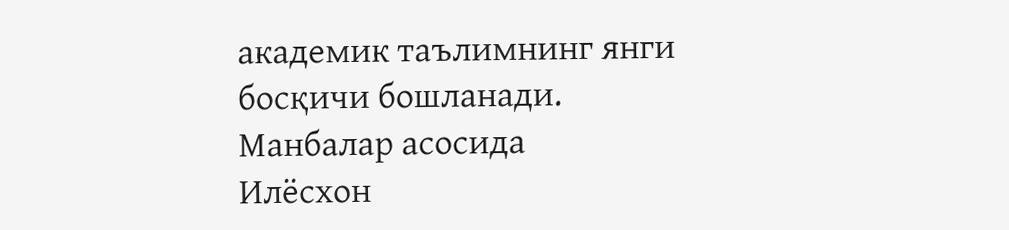академик таълимнинг янги босқичи бошланади.
Манбалар асосида
Илёсхон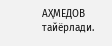АҲМЕДОВ
тайёрлади.